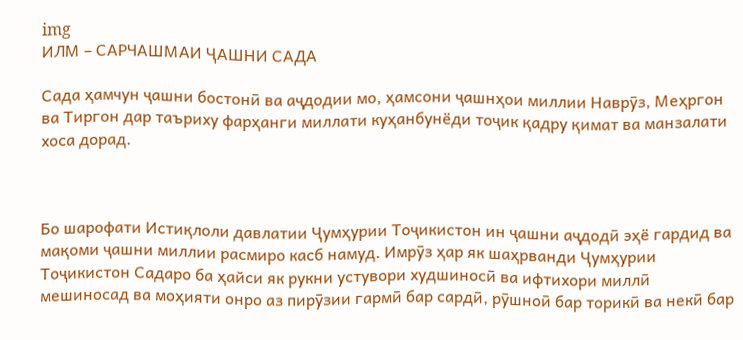img
ИЛМ – САРЧАШМАИ ҶАШНИ САДА

Сада ҳамчун ҷашни бостонӣ ва аҷдодии мо, ҳамсони ҷашнҳои миллии Наврӯз, Меҳргон ва Тиргон дар таъриху фарҳанги миллати куҳанбунёди тоҷик қадру қимат ва манзалати хоса дорад.



Бо шарофати Истиқлоли давлатии Ҷумҳурии Тоҷикистон ин ҷашни аҷдодӣ эҳё гардид ва мақоми ҷашни миллии расмиро касб намуд. Имрӯз ҳар як шаҳрванди Ҷумҳурии Тоҷикистон Садаро ба ҳайси як рукни устувори худшиносӣ ва ифтихори миллӣ мешиносад ва моҳияти онро аз пирӯзии гармӣ бар сардӣ, рӯшноӣ бар торикӣ ва некӣ бар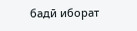бадӣ иборат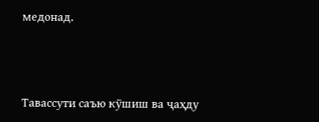медонад.



Тавассути саъю кӯшиш ва ҷаҳду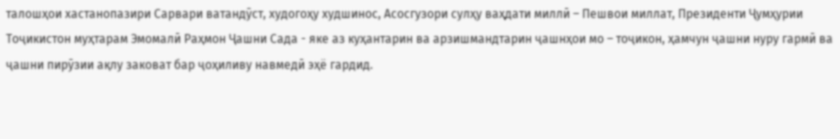талошҳои хастанопазири Сарвари ватандӯст, худогоҳу худшинос, Асосгузори сулҳу ваҳдати миллӣ – Пешвои миллат, Президенти Ҷумҳурии Тоҷикистон муҳтарам Эмомалӣ Раҳмон Ҷашни Сада - яке аз куҳантарин ва арзишмандтарин ҷашнҳои мо – тоҷикон, ҳамчун ҷашни нуру гармӣ ва ҷашни пирӯзии ақлу заковат бар ҷоҳиливу навмедӣ эҳё гардид.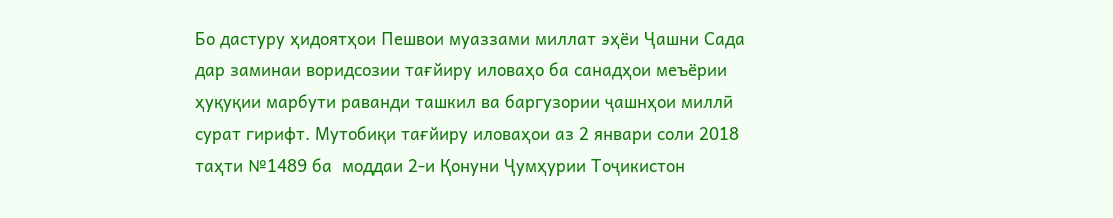Бо дастуру ҳидоятҳои Пешвои муаззами миллат эҳёи Ҷашни Сада дар заминаи воридсозии тағйиру иловаҳо ба санадҳои меъёрии ҳуқуқии марбути раванди ташкил ва баргузории ҷашнҳои миллӣ сурат гирифт. Мутобиқи тағйиру иловаҳои аз 2 январи соли 2018 таҳти №1489 ба  моддаи 2-и Қонуни Ҷумҳурии Тоҷикистон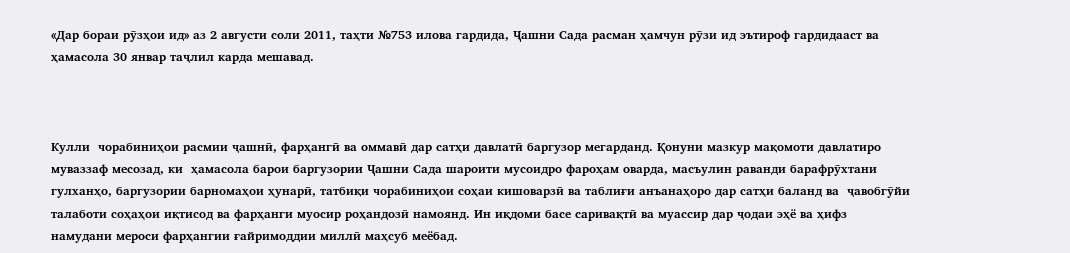«Дар бораи рӯзҳои ид» аз 2 августи соли 2011, таҳти №753 илова гардида, Ҷашни Сада расман ҳамчун рӯзи ид эътироф гардидааст ва ҳамасола 30 январ таҷлил карда мешавад.



Кулли  чорабиниҳои расмии ҷашнӣ, фарҳангӣ ва оммавӣ дар сатҳи давлатӣ баргузор мегарданд. Қонуни мазкур мақомоти давлатиро муваззаф месозад, ки  ҳамасола барои баргузории Ҷашни Сада шароити мусоидро фароҳам оварда, масъулин раванди барафрӯхтани гулханҳо, баргузории барномаҳои ҳунарӣ, татбиқи чорабиниҳои соҳаи кишоварзӣ ва таблиғи анъанаҳоро дар сатҳи баланд ва  ҷавобгӯйи талаботи соҳаҳои иқтисод ва фарҳанги муосир роҳандозӣ намоянд. Ин иқдоми басе саривақтӣ ва муассир дар ҷодаи эҳё ва ҳифз намудани мероси фарҳангии ғайримоддии миллӣ маҳсуб меёбад.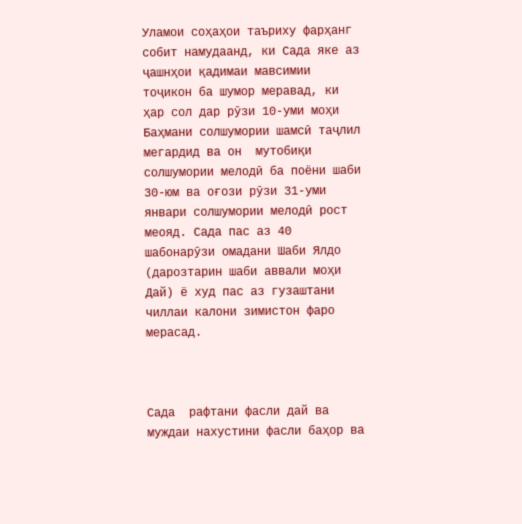Уламои соҳаҳои таъриху фарҳанг собит намудаанд, ки Сада яке аз ҷашнҳои қадимаи мавсимии тоҷикон ба шумор меравад, ки ҳар сол дар рӯзи 10-уми моҳи Баҳмани солшумории шамсӣ таҷлил мегардид ва он  мутобиқи солшумории мелодӣ ба поёни шаби 30-юм ва оғози рӯзи 31-уми январи солшумории мелодӣ рост меояд. Сада пас аз 40 шабонарӯзи омадани Шаби Ялдо (дарозтарин шаби аввали моҳи Дай) ё худ пас аз гузаштани чиллаи калони зимистон фаро мерасад.



Сада  рафтани фасли дай ва муждаи нахустини фасли баҳор ва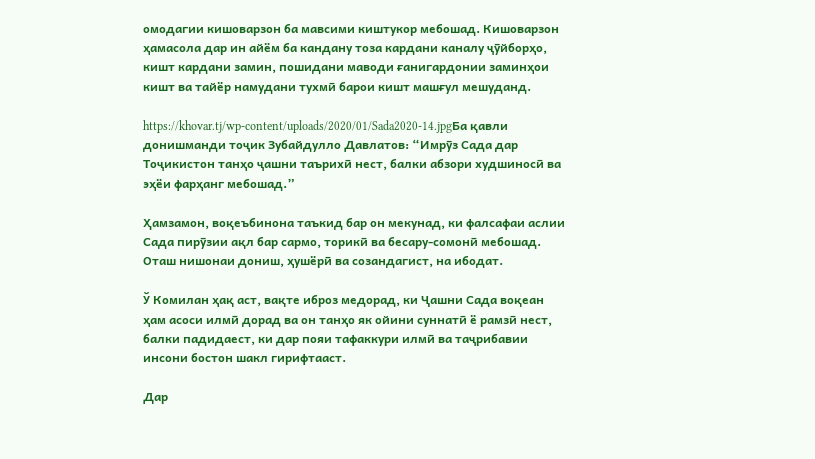омодагии кишоварзон ба мавсими киштукор мебошад. Кишоварзон ҳамасола дар ин айём ба кандану тоза кардани каналу ҷӯйборҳо, кишт кардани замин, пошидани маводи ғанигардонии заминҳои кишт ва тайёр намудани тухмӣ барои кишт машғул мешуданд.

https://khovar.tj/wp-content/uploads/2020/01/Sada2020-14.jpgБа қавли донишманди тоҷик Зубайдулло Давлатов: “Имрӯз Сада дар Тоҷикистон танҳо ҷашни таърихӣ нест, балки абзори худшиносӣ ва эҳёи фарҳанг мебошад.”

Ҳамзамон, воқеъбинона таъкид бар он мекунад, ки фалсафаи аслии Сада пирӯзии ақл бар сармо, торикӣ ва бесару-сомонӣ мебошад. Оташ нишонаи дониш, ҳушёрӣ ва созандагист, на ибодат.

Ў Комилан ҳақ аст, вақте иброз медорад, ки Ҷашни Сада воқеан ҳам асоси илмӣ дорад ва он танҳо як ойини суннатӣ ё рамзӣ нест, балки падидаест, ки дар пояи тафаккури илмӣ ва таҷрибавии инсони бостон шакл гирифтааст.

Дар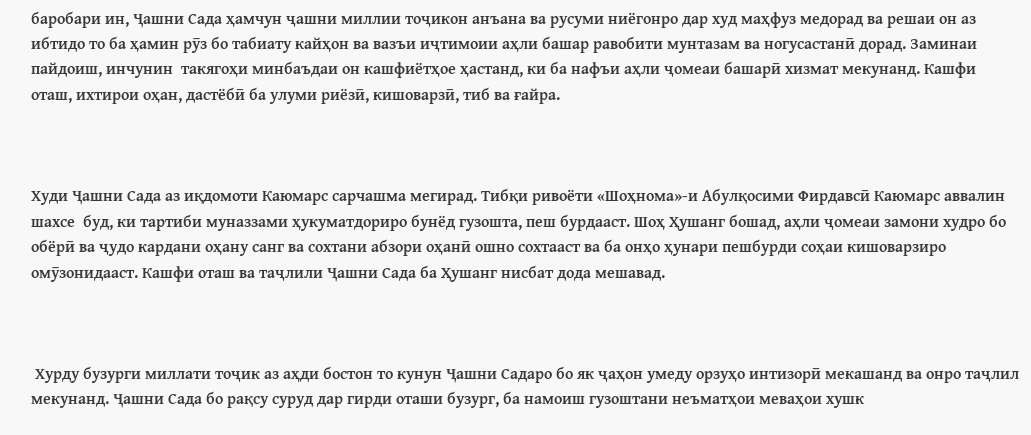баробари ин, Ҷашни Сада ҳамчун ҷашни миллии тоҷикон анъана ва русуми ниёгонро дар худ маҳфуз медорад ва решаи он аз ибтидо то ба ҳамин рӯз бо табиату кайҳон ва вазъи иҷтимоии аҳли башар равобити мунтазам ва ногусастанӣ дорад. Заминаи пайдоиш, инчунин  такягоҳи минбаъдаи он кашфиётҳое ҳастанд, ки ба нафъи аҳли ҷомеаи башарӣ хизмат мекунанд. Кашфи оташ, ихтирои оҳан, дастёбӣ ба улуми риёзӣ, кишоварзӣ, тиб ва ғайра.



Худи Ҷашни Сада аз иқдомоти Каюмарс сарчашма мегирад. Тибқи ривоёти «Шоҳнома»-и Абулқосими Фирдавсӣ Каюмарс аввалин шахсе  буд, ки тартиби муназзами ҳукуматдориро бунёд гузошта, пеш бурдааст. Шоҳ Ҳушанг бошад, аҳли ҷомеаи замони худро бо обёрӣ ва ҷудо кардани оҳану санг ва сохтани абзори оҳанӣ ошно сохтааст ва ба онҳо ҳунари пешбурди соҳаи кишоварзиро омӯзонидааст. Кашфи оташ ва таҷлили Ҷашни Сада ба Ҳушанг нисбат дода мешавад.



 Хурду бузурги миллати тоҷик аз аҳди бостон то кунун Ҷашни Садаро бо як ҷаҳон умеду орзуҳо интизорӣ мекашанд ва онро таҷлил мекунанд. Ҷашни Сада бо рақсу суруд дар гирди оташи бузург, ба намоиш гузоштани неъматҳои меваҳои хушк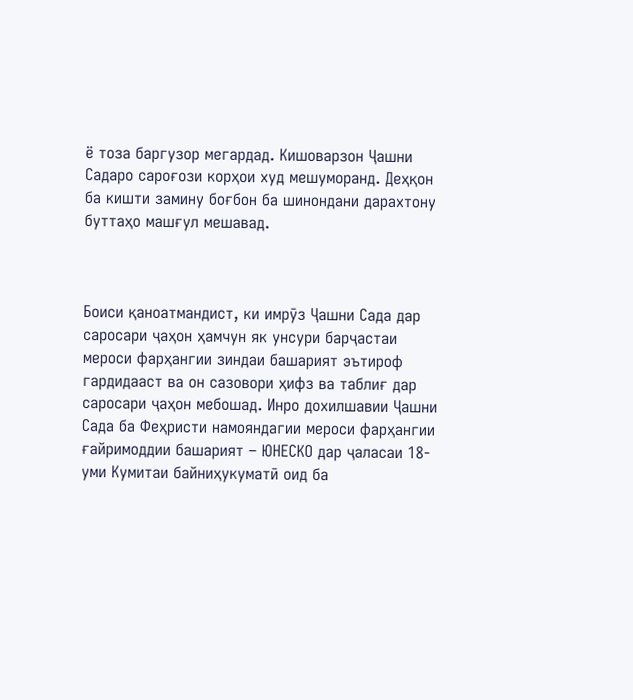ё тоза баргузор мегардад. Кишоварзон Ҷашни Садаро сароғози корҳои худ мешуморанд. Деҳқон ба кишти замину боғбон ба шинондани дарахтону буттаҳо машғул мешавад.



Боиси қаноатмандист, ки имрӯз Ҷашни Сада дар саросари ҷаҳон ҳамчун як унсури барҷастаи мероси фарҳангии зиндаи башарият эътироф гардидааст ва он сазовори ҳифз ва таблиғ дар саросари ҷаҳон мебошад. Инро дохилшавии Ҷашни Сада ба Феҳристи намояндагии мероси фарҳангии ғайримоддии башарият – ЮНЕСКО дар ҷаласаи 18-уми Кумитаи байниҳукуматӣ оид ба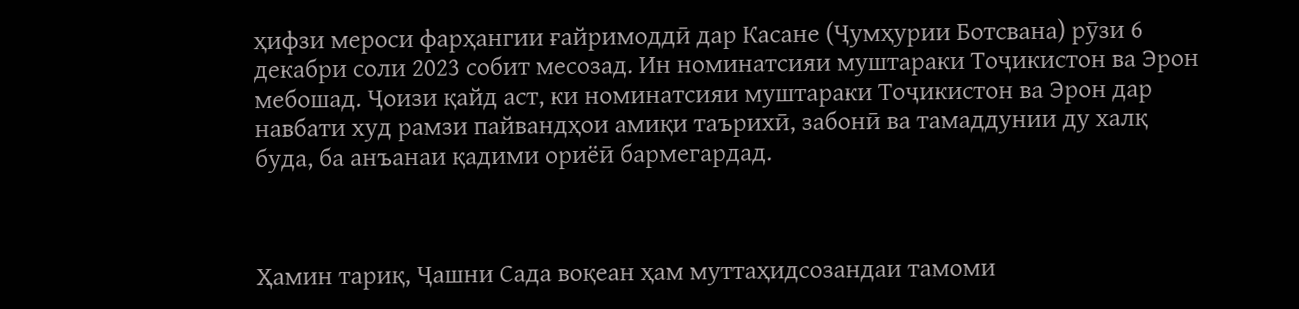ҳифзи мероси фарҳангии ғайримоддӣ дар Касане (Ҷумҳурии Ботсвана) рӯзи 6 декабри соли 2023 собит месозад. Ин номинатсияи муштараки Тоҷикистон ва Эрон мебошад. Ҷоизи қайд аст, ки номинатсияи муштараки Тоҷикистон ва Эрон дар навбати худ рамзи пайвандҳои амиқи таърихӣ, забонӣ ва тамаддунии ду халқ буда, ба анъанаи қадими ориёӣ бармегардад.



Ҳамин тариқ, Ҷашни Сада воқеан ҳам муттаҳидсозандаи тамоми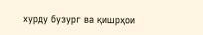хурду бузург ва қишрҳои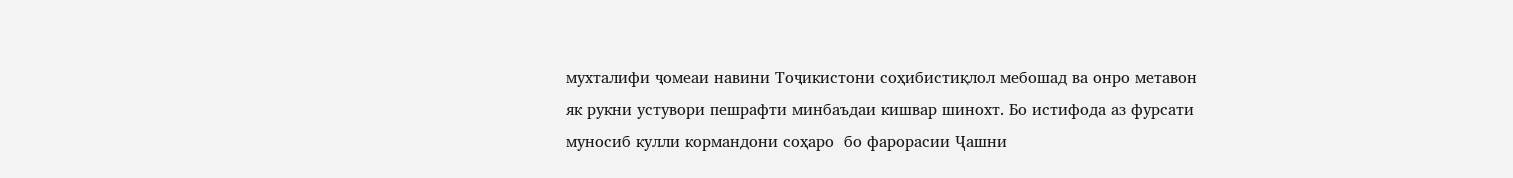мухталифи ҷомеаи навини Тоҷикистони соҳибистиқлол мебошад ва онро метавон як рукни устувори пешрафти минбаъдаи кишвар шинохт. Бо истифода аз фурсати муносиб кулли кормандони соҳаро  бо фарорасии Ҷашни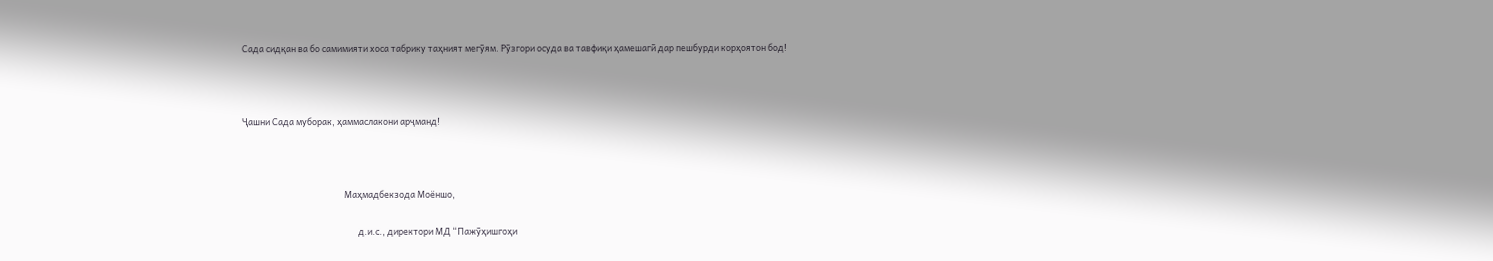Сада сидқан ва бо самимияти хоса табрику таҳният мегӯям. Рӯзгори осуда ва тавфиқи ҳамешагӣ дар пешбурди корҳоятон бод!



Ҷашни Сада муборак, ҳаммаслакони арҷманд!



                                                   Маҳмадбекзода Моёншо,

                                                          д.и.с., директори МД “Пажӯҳишгоҳи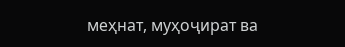меҳнат, муҳоҷират ва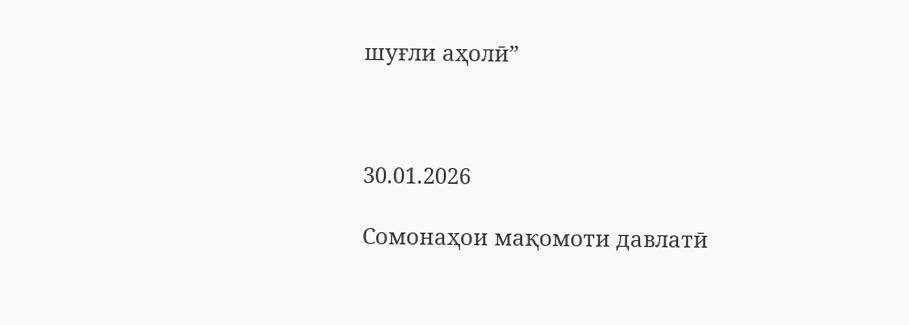шуғли аҳолӣ”



30.01.2026

Сомонаҳои мақомоти давлатӣ